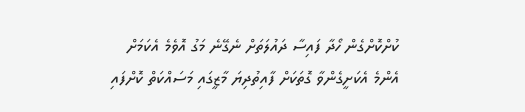ކުށްކޮށްގެން ހޯދާ ފައިސާ ދައުލަތަށް ނެގޭނެ މަގު އޮވެމެ އެކަމަށް އެންމެ އެކަށީގެންވާ ގޮތަކަށް ފާއިތުދިޔަ މާޒީގައި މަސައްކަތް ކޮށްފައި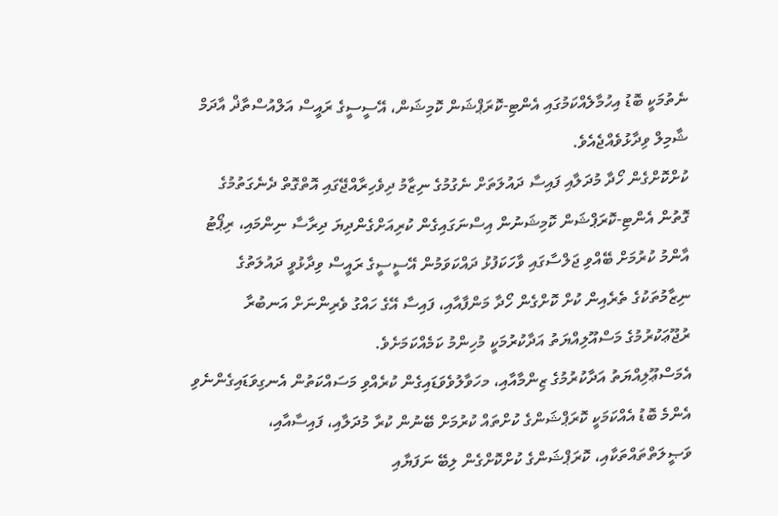ނެތުމަކީ ބޮޑު އިހުމާލެއްކަމުގައި އެންޓި-ކޮރަޕްޝަން ކޮމިޝަން، އޭސީސީގެ ރައީސް އަލްއުސްތާޛް އާދަމް ޝާމިލް ވިދާޅުވެއްޖެއެވެ.
ކުށްކޮށްގެން ހޯދާ މުދަލާއި ފައިސާ ދައުލަތަށް ނެގުމުގެ ނިޒާމު ދިވެހިރާއްޖޭގައި އޮތްގޮތް ދެނެގަތުމުގެ ގޮތުން އެންޓި-ކޮރަޕްޝަން ކޮމިޝަނުން އިސްނަގައިގެން ކުރިއަށްގެންދިޔަ ދިރާސާ ނިންމައި، ރިޕޯޓު އާންމު ކުރުމަށް ބޭއްވި ޖަލްސާގައި ވާހަކަފުޅު ދައްކަވަމުން އޭސީސީގެ ރައީސް ވިދާޅުވީ ދައުލަތުގެ ނިޒާމުތަކުގެ ތެރެއިން ކުށް ކޮށްގެން ހޯދާ މަންފާއާއި، ފައިސާ އޭގެ ހައްގު ވެރިންނަށް އަނބުރާ ރުޖޫޢަކުރުމުގެ މަސްއޫލިއްޔަތު އަދާކުރުމަކީ މުހިންމު ކަމެއްކަމަށެވެ.
އެމަސްޢޫލިއްޔަތު އަދާކުރުމުގެ ޒިންމާއާއި، މހަވާލުވެވަޑައިގެން ކުރެއްވި މަސައްކަތުން އެނގިވަޑައިގެންނެވި އެންމެ ބޮޑު އެއްކަމަކީ ކޮރަޕްޝަންގެ ކުށްތައް ކުރުމަށް ބޭނުން ކުރާ މުދަލާއި، ފައިސާއާއި، ވަޞީލަތްތައްތަކާއި، ކޮރަޕްޝަންގެ ކުށްކޮށްގެން ލިބޭ ނަފަޔާއި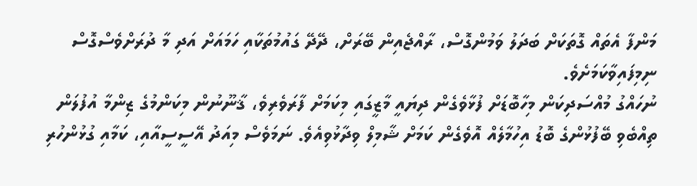މަންފާ އެތައް ގޮތަކަށް ބަދަލު ވަމުންގޮސް، ރާއްޖެއިން ބޭރަށް، ދޭދޭ ގައުމުތަކާއި ހަމައަށް އަދި މާ ދުރަށްވެސްގޮސް ނިމިފައިވާކަމަށެވެ.
ނުހައްގު މުއްސަދިކަން މިހާބޮޑަށް ފުޅާވެގެން ދިޔައީ މާޒީގައި މިކަމަށް ފާރަވެރިވެ، ޤާނޫނުން މިކަންމުގެ ޒިންމާ އުފުލަން ތިއްބެވި ބޭފުޅުންގެ ބޮޑު އިހުމާލެއް އޮވެގެން ކަމަށް ޝާމިލް ވިދާޅުވިއެވެ. ނަމަވެސް މިއަދު އޭސީސީއާއި، ކަމާއި ގުޅުންހުރި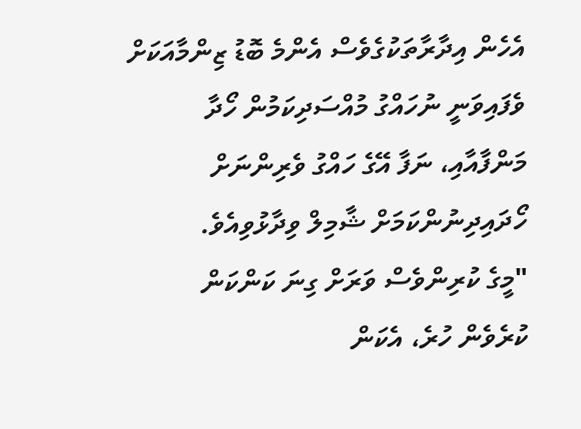އެހެން އިދާރާތަކުގެވެސް އެންމެ ބޮޑު ޒިންމާއަކަށް ވެފައިވަނީ ނުހައްގު މުއްސަދިކަމުން ހޯދާ މަންފާއާއި، ނަފާ އޭގެ ހައްގު ވެރިންނަށް ހޯދައިދިނުންކަމަށް ޝާމިލް ވިދާޅުވިއެވެ.
"މީގެ ކުރިންވެސް ވަރަށް ގިނަ ކަންކަން ކުރެވެން ހުރެ، އެކަން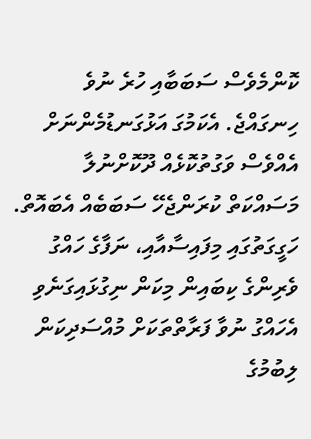ކޮންމެވެސް ސަބަބާއި ހުރެ ނުވެ ހިނގައްޖެ. އެކަމުގަ އަޅުގަނޑުމެންނަށް އެއްވެސް ވަގުތުކޮޅެއް ދޫކޮށްނުލާ މަސައްކަތް ކުރަންޖެހޭ ސަބަބެއް އެބައޮތް. ހަގީގަތުގައި މިފައިސާއާއި، ނަފާގެ ހައްގު ވެރިންގެ ކިބައިން މިކަން ނިގުޅައިގަނެވި އެހައްގު ނުވާ ފަރާތްތަކަށް މުއްސަދިކަން ލިބުމުގެ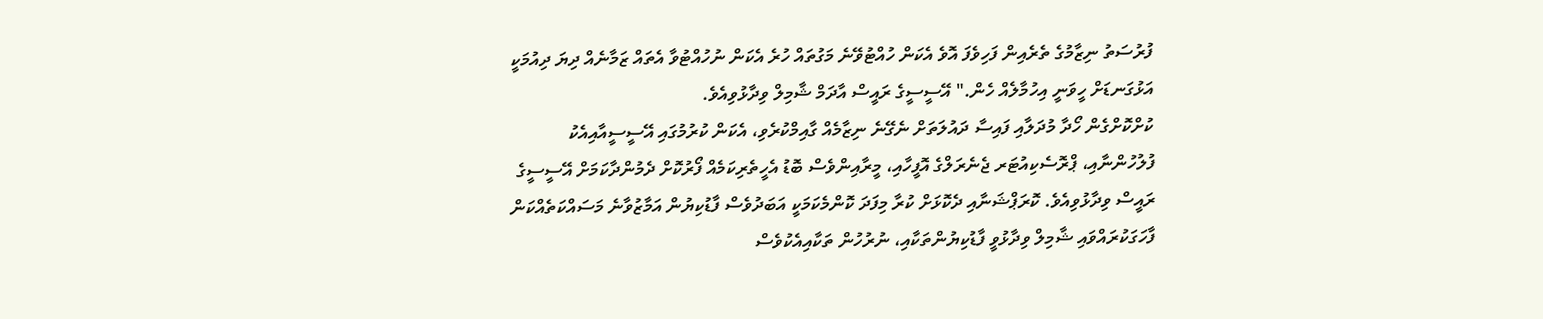ފުރުސަތު ނިޒާމުގެ ތެރެއިން ފަހިވެފަ އޮވެ އެކަން ހުއްޓުވޭނެ މަގުތައް ހުރެ އެކަން ނުހުއްޓުވާ އެތައް ޒަމާނެއް ދިޔަ ދިއުމަކީ އަޅުގަނޑަށް ހީވަނީ އިހުމާލެއް ހެން." އޭސީސީގެ ރައީސް އާދަމް ޝާމިލް ވިދާޅުވިއެވެ.
ކުށްކޮށްގެން ހޯދާ މުދަލާއި ފައިސާ ދައުލަތަށް ނެގޭނެ ނިޒާމެއް ގާއިމްކުރެވި، އެކަން ކުރުމުގައި އޭސީސީއާއިއެކު ފުލުހުންނާއި، ޕްރޮސެކިއުޓަރ ޖެނެރަލްގެ އޮފީހާއި، މީރާއިންވެސް ބޮޑު އެހީތެރިކަމެއް ފޯރުކޮށް ދެމުންދާކަމަށް އޭސީސީގެ ރައީސް ވިދާޅުވިއެވެ. ކޮރަޕްޝަނާއި ދެކޮޅަށް ކުރާ މިފަދަ ކޮންމެކަމަކީ އަބަދުވެސް ފާޑުކިޔުން އަމާޒުވާނެ މަސައްކަތެއްކަން ފާހަގަކުރައްވައި ޝާމިލް ވިދާޅުވީ ފާޑުކިޔުންތަކާއި، ނުރުހުން ތަކާއިއެކުވެސް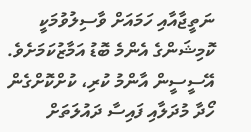ނަތީޖާއާއި ހަމައަށް ވާސިލުވުމަކީ ކޮމިޝަންގެ އެންމެ ބޮޑު އަމާޒުކަމަށެވެ.
އޭސީސީން އާންމު ކުރި، ކުށްކޮށްގެން ހޯދާ މުދަލާއި ފައިސާ ދައުލަތަށް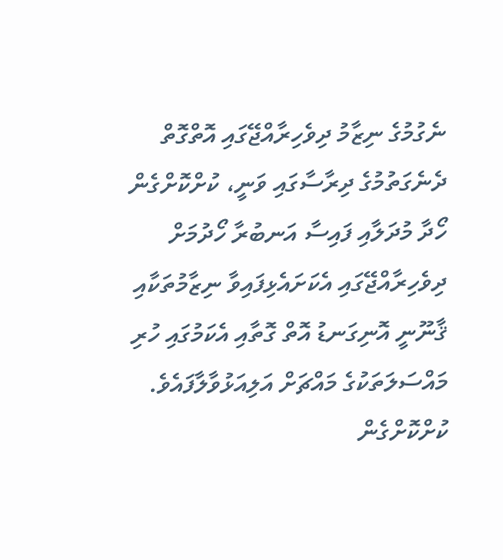ނެގުމުގެ ނިޒާމު ދިވެހިރާއްޖޭގައި އޮތްގޮތް ދެނެގަތުމުގެ ދިރާސާގައި ވަނީ، ކުށްކޮށްގެން ހޯދާ މުދަލާއި ފައިސާ އަނބުރާ ހޯދުމަށް ދިވެހިރާއްޖޭގައި އެކަށައެޅިފައިވާ ނިޒާމުތަކާއި ޤާނޫނީ އޮނިގަނޑު އޮތް ގޮތާއި އެކަމުގައި ހުރި މައްސަލަތަކުގެ މައްޗަށް އަލިއަޅުވާލާފައެވެ.
ކުށްކޮށްގެން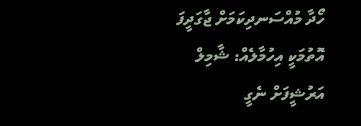ހޯދާ މުއްސަނދިކަމަށް ޖާގަދީފަ އޮތުމަކީ އިހުމާލެއް: ޝާމިލް
އަރުޝީފަށް ނެގީ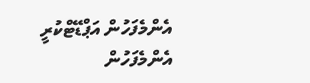އެންމެފަހުން އަޕްޑޭޓްކުރީ
އެންމެފަހުން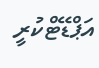އަޕްޑޭޓްކުރީ